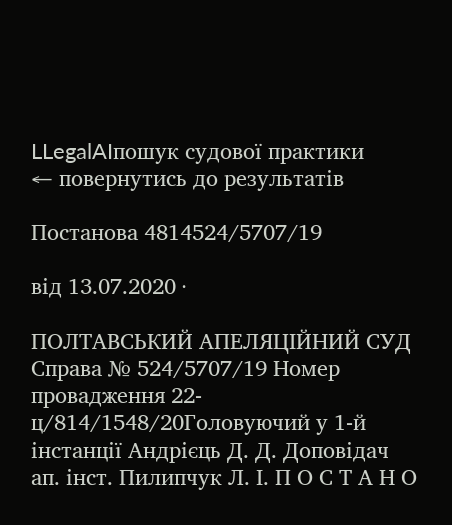LLegalAIпошук судової практики
← повернутись до результатів

Постанова 4814524/5707/19

від 13.07.2020 ·

ПОЛТАВСЬКИЙ АПЕЛЯЦІЙНИЙ СУД Справа № 524/5707/19 Номер провадження 22-ц/814/1548/20Головуючий у 1-й інстанції Андрієць Д. Д. Доповідач ап. інст. Пилипчук Л. І. П О С Т А Н О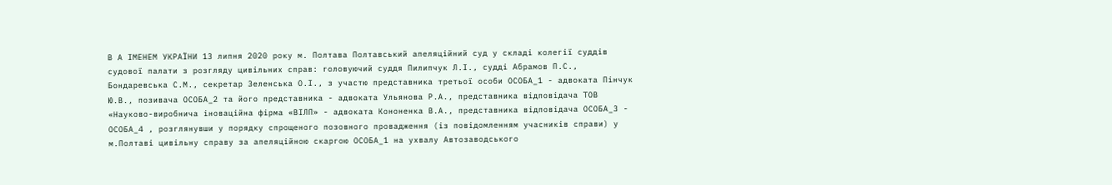В А ІМЕНЕМ УКРАЇНИ 13 липня 2020 року м. Полтава Полтавський апеляційний суд у складі колегії суддів судової палати з розгляду цивільних справ: головуючий суддя Пилипчук Л.І., судді Абрамов П.С., Бондаревська С.М., секретар Зеленська О.І., з участю представника третьої особи ОСОБА_1 - адвоката Пінчук Ю.В., позивача ОСОБА_2 та його представника - адвоката Ульянова Р.А., представника відповідача ТОВ «Науково-виробнича іноваційна фірма «ВІЛП» - адвоката Кононенка В.А., представника відповідача ОСОБА_3 - ОСОБА_4 , розглянувши у порядку спрощеного позовного провадження (із повідомленням учасників справи) у м.Полтаві цивільну справу за апеляційною скаргою ОСОБА_1 на ухвалу Автозаводського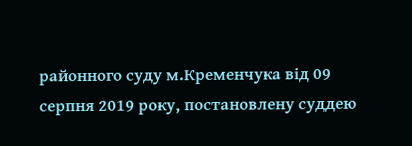районного суду м.Кременчука від 09 серпня 2019 року, постановлену суддею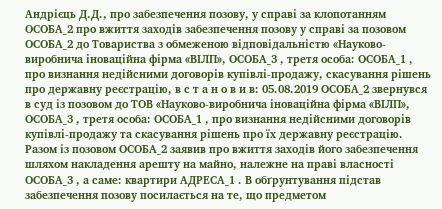Андрієць Д.Д., про забезпечення позову, у справі за клопотанням ОСОБА_2 про вжиття заходів забезпечення позову у справі за позовом ОСОБА_2 до Товариства з обмеженою відповідальністю «Науково-виробнича іноваційна фірма «ВІЛП», ОСОБА_3 , третя особа: ОСОБА_1 , про визнання недійсними договорів купівлі-продажу, скасування рішень про державну реєстрацію, в с т а н о в и в: 05.08.2019 ОСОБА_2 звернувся в суд із позовом до ТОВ «Науково-виробнича іноваційна фірма «ВІЛП», ОСОБА_3 , третя особа: ОСОБА_1 , про визнання недійсними договорів купівлі-продажу та скасування рішень про їх державну реєстрацію. Разом із позовом ОСОБА_2 заявив про вжиття заходів його забезпечення шляхом накладення арешту на майно, належне на праві власності ОСОБА_3 , а саме: квартири АДРЕСА_1 . В обґрунтування підстав забезпечення позову посилається на те, що предметом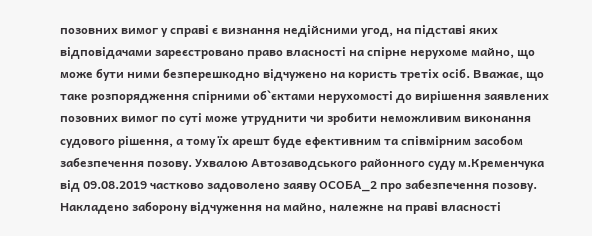позовних вимог у справі є визнання недійсними угод, на підставі яких відповідачами зареєстровано право власності на спірне нерухоме майно, що може бути ними безперешкодно відчужено на користь третіх осіб. Вважає, що таке розпорядження спірними об`єктами нерухомості до вирішення заявлених позовних вимог по суті може утруднити чи зробити неможливим виконання судового рішення, а тому їх арешт буде ефективним та співмірним засобом забезпечення позову. Ухвалою Автозаводського районного суду м.Кременчука від 09.08.2019 частково задоволено заяву ОСОБА_2 про забезпечення позову. Накладено заборону відчуження на майно, належне на праві власності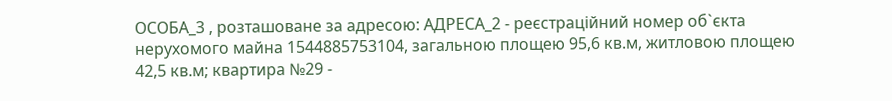ОСОБА_3 , розташоване за адресою: АДРЕСА_2 - реєстраційний номер об`єкта нерухомого майна 1544885753104, загальною площею 95,6 кв.м, житловою площею 42,5 кв.м; квартира №29 -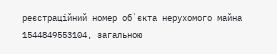реєстраційний номер об`єкта нерухомого майна 1544849553104, загальною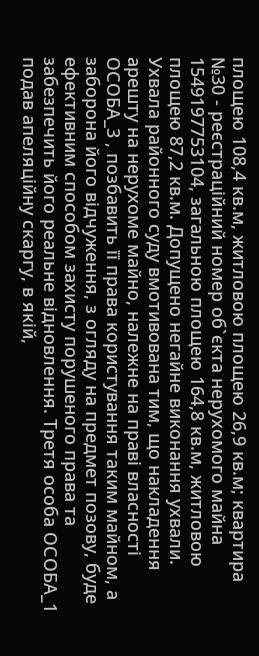площею 108,4 кв.м, житловою площею 26,9 кв.м; квартира №30 - реєстраційний номер об`єкта нерухомого майна 1549197753104, загальною площею 164,8 кв.м, житловою площею 87,2 кв.м. Допущено негайне виконання ухвали. Ухвала районного суду вмотивована тим, що накладення арешту на нерухоме майно, належне на праві власності ОСОБА_3 , позбавить її права користування таким майном, а заборона його відчуження, з огляду на предмет позову, буде ефективним способом захисту порушеного права та забезпечить його реальне відновлення. Третя особа ОСОБА_1 подав апеляційну скаргу, в якій,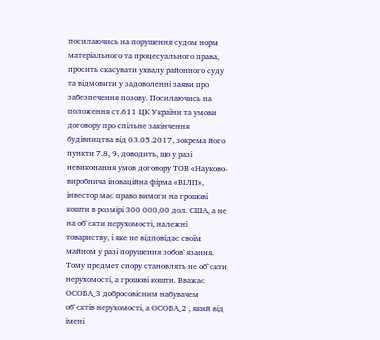посилаючись на порушення судом норм матеріального та процесуального права, просить скасувати ухвалу районного суду та відмовити у задоволенні заяви про забезпечення позову. Посилаючись на положення ст.611 ЦК України та умови договору про спільне закінчення будівництва від 03.05.2017, зокрема його пункти 7.8, 9, доводить, що у разі невиконання умов договору ТОВ «Науково-виробнича іноваційна фірма «ВІЛП», інвестор має право вимоги на грошові кошти в розмірі 300 000,00 дол. США, а не на об`єкти нерухомості, належні товариству, і яке не відповідає своїм майном у разі порушення зобов`язання. Тому предмет спору становлять не об`єкти нерухомості, а грошові кошти. Вважає ОСОБА_3 добросовісним набувачем об`єктів нерухомості, а ОСОБА_2 , який від імені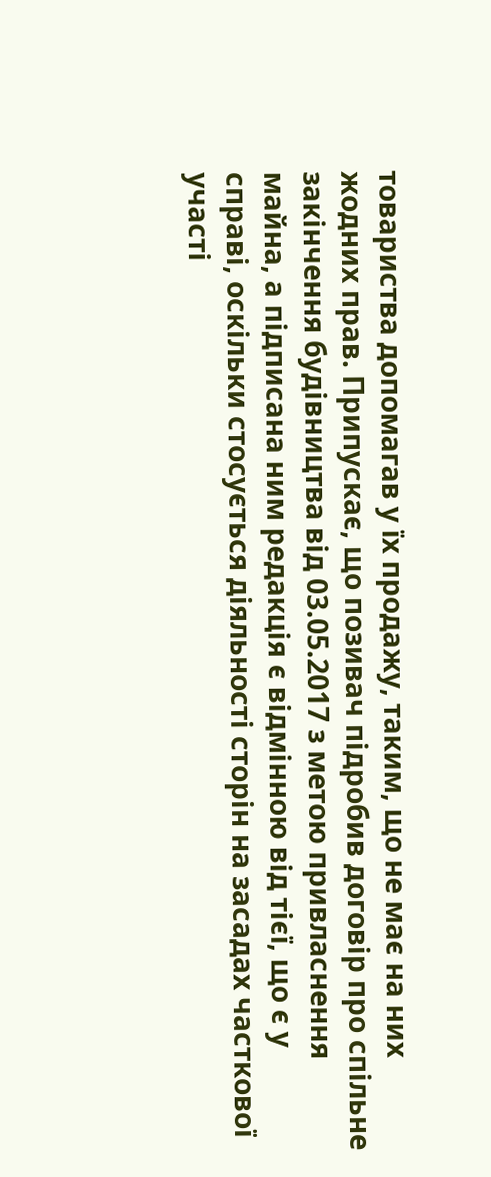товариства допомагав у їх продажу, таким, що не має на них жодних прав. Припускає, що позивач підробив договір про спільне закінчення будівництва від 03.05.2017 з метою привласнення майна, а підписана ним редакція є відмінною від тієї, що є у справі, оскільки стосується діяльності сторін на засадах часткової участі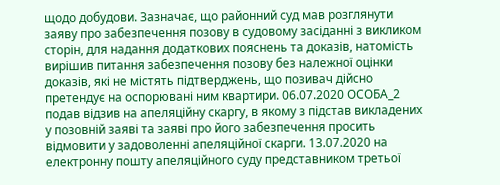щодо добудови. Зазначає, що районний суд мав розглянути заяву про забезпечення позову в судовому засіданні з викликом сторін, для надання додаткових пояснень та доказів, натомість вирішив питання забезпечення позову без належної оцінки доказів, які не містять підтверджень, що позивач дійсно претендує на оспорювані ним квартири. 06.07.2020 ОСОБА_2 подав відзив на апеляційну скаргу, в якому з підстав викладених у позовній заяві та заяві про його забезпечення просить відмовити у задоволенні апеляційної скарги. 13.07.2020 на електронну пошту апеляційного суду представником третьої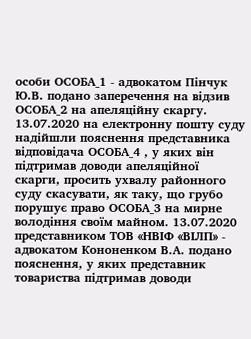особи ОСОБА_1 - адвокатом Пінчук Ю.В. подано заперечення на відзив ОСОБА_2 на апеляційну скаргу. 13.07.2020 на електронну пошту суду надійшли пояснення представника відповідача ОСОБА_4 , у яких він підтримав доводи апеляційної скарги, просить ухвалу районного суду скасувати, як таку, що грубо порушує право ОСОБА_3 на мирне володіння своїм майном. 13.07.2020 представником ТОВ «НВІФ «ВІЛП» - адвокатом Кононенком В.А. подано пояснення, у яких представник товариства підтримав доводи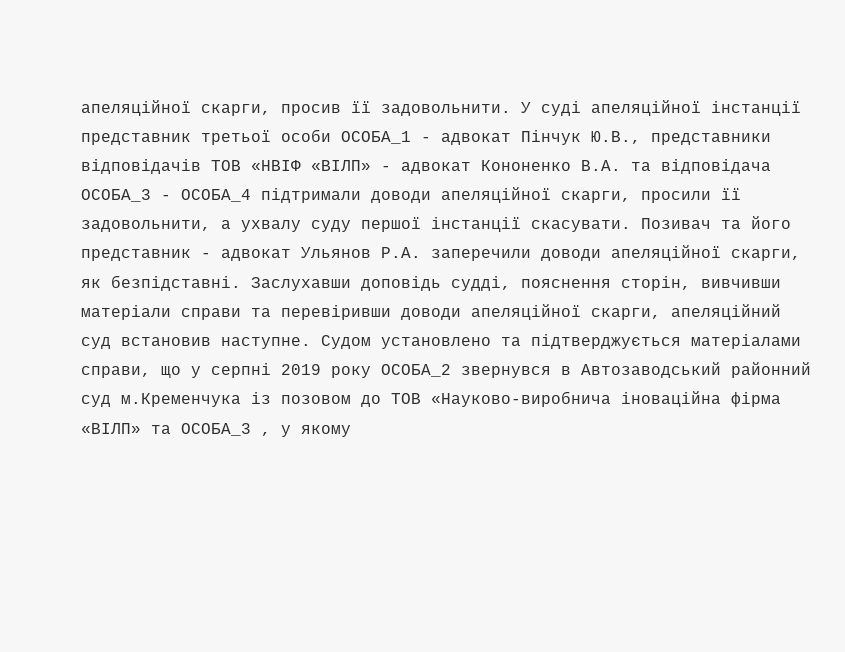апеляційної скарги, просив її задовольнити. У суді апеляційної інстанції представник третьої особи ОСОБА_1 - адвокат Пінчук Ю.В., представники відповідачів ТОВ «НВІФ «ВІЛП» - адвокат Кононенко В.А. та відповідача ОСОБА_3 - ОСОБА_4 підтримали доводи апеляційної скарги, просили її задовольнити, а ухвалу суду першої інстанції скасувати. Позивач та його представник - адвокат Ульянов Р.А. заперечили доводи апеляційної скарги, як безпідставні. Заслухавши доповідь судді, пояснення сторін, вивчивши матеріали справи та перевіривши доводи апеляційної скарги, апеляційний суд встановив наступне. Судом установлено та підтверджується матеріалами справи, що у серпні 2019 року ОСОБА_2 звернувся в Автозаводський районний суд м.Кременчука із позовом до ТОВ «Науково-виробнича іноваційна фірма «ВІЛП» та ОСОБА_3 , у якому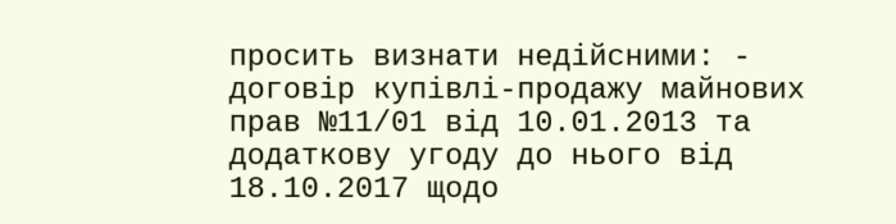просить визнати недійсними: - договір купівлі-продажу майнових прав №11/01 від 10.01.2013 та додаткову угоду до нього від 18.10.2017 щодо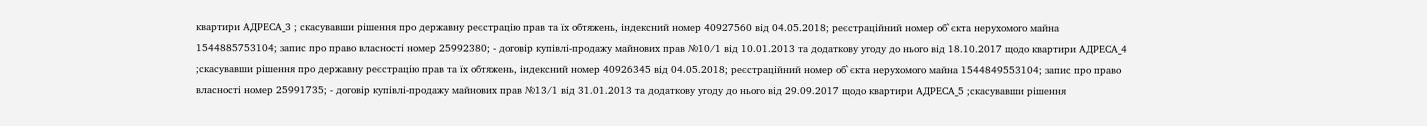квартири АДРЕСА_3 ; скасувавши рішення про державну реєстрацію прав та їх обтяжень, індексний номер 40927560 від 04.05.2018; реєстраційний номер об`єкта нерухомого майна 1544885753104; запис про право власності номер 25992380; - договір купівлі-продажу майнових прав №10/1 від 10.01.2013 та додаткову угоду до нього від 18.10.2017 щодо квартири АДРЕСА_4 ;скасувавши рішення про державну реєстрацію прав та їх обтяжень, індексний номер 40926345 від 04.05.2018; реєстраційний номер об`єкта нерухомого майна 1544849553104; запис про право власності номер 25991735; - договір купівлі-продажу майнових прав №13/1 від 31.01.2013 та додаткову угоду до нього від 29.09.2017 щодо квартири АДРЕСА_5 ;скасувавши рішення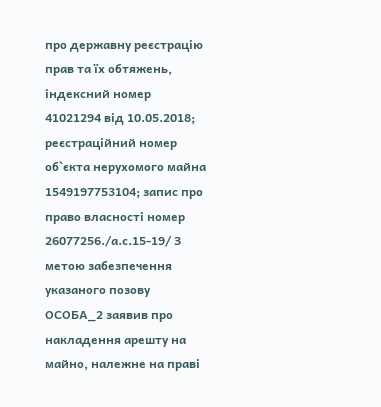про державну реєстрацію прав та їх обтяжень, індексний номер 41021294 від 10.05.2018; реєстраційний номер об`єкта нерухомого майна 1549197753104; запис про право власності номер 26077256./а.с.15-19/ З метою забезпечення указаного позову ОСОБА_2 заявив про накладення арешту на майно, належне на праві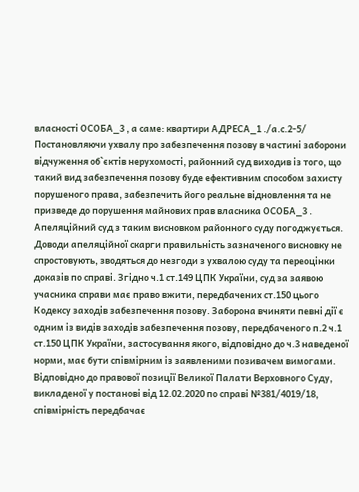власності ОСОБА_3 , а саме: квартири АДРЕСА_1 ./а.с.2-5/ Постановляючи ухвалу про забезпечення позову в частині заборони відчуження об`єктів нерухомості, районний суд виходив із того, що такий вид забезпечення позову буде ефективним способом захисту порушеного права, забезпечить його реальне відновлення та не призведе до порушення майнових прав власника ОСОБА_3 . Апеляційний суд з таким висновком районного суду погоджується. Доводи апеляційної скарги правильність зазначеного висновку не спростовують, зводяться до незгоди з ухвалою суду та переоцінки доказів по справі. Згідно ч.1 ст.149 ЦПК України, суд за заявою учасника справи має право вжити, передбачених ст.150 цього Кодексу заходів забезпечення позову. Заборона вчиняти певні дії є одним із видів заходів забезпечення позову, передбаченого п.2 ч.1 ст.150 ЦПК України, застосування якого, відповідно до ч.3 наведеної норми, має бути співмірним із заявленими позивачем вимогами. Відповідно до правової позиції Великої Палати Верховного Суду, викладеної у постанові від 12.02.2020 по справі №381/4019/18, співмірність передбачає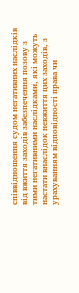співвідношення судом негативних наслідків від вжиття заходів забезпечення позову з тими негативними наслідками, які можуть настати внаслідок невжиття цих заходів, з урахуванням відповідності права чи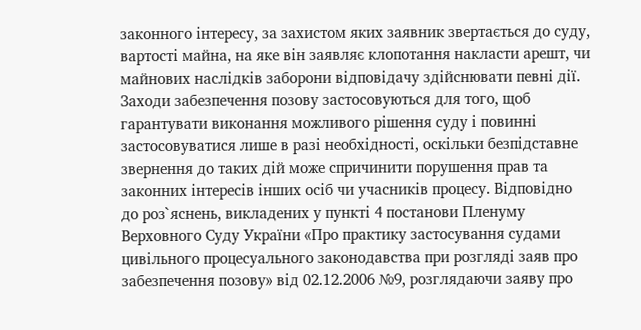законного інтересу, за захистом яких заявник звертається до суду, вартості майна, на яке він заявляє клопотання накласти арешт, чи майнових наслідків заборони відповідачу здійснювати певні дії. Заходи забезпечення позову застосовуються для того, щоб гарантувати виконання можливого рішення суду і повинні застосовуватися лише в разі необхідності, оскільки безпідставне звернення до таких дій може спричинити порушення прав та законних інтересів інших осіб чи учасників процесу. Відповідно до роз`яснень, викладених у пункті 4 постанови Пленуму Верховного Суду України «Про практику застосування судами цивільного процесуального законодавства при розгляді заяв про забезпечення позову» від 02.12.2006 №9, розглядаючи заяву про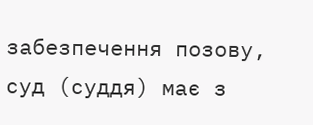забезпечення позову, суд (суддя) має з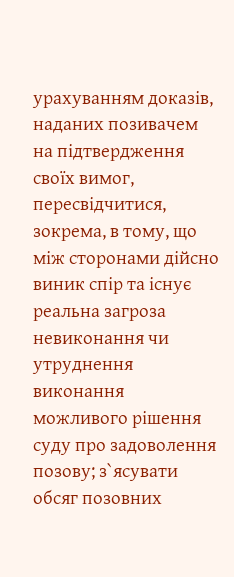урахуванням доказів, наданих позивачем на підтвердження своїх вимог, пересвідчитися, зокрема, в тому, що між сторонами дійсно виник спір та існує реальна загроза невиконання чи утруднення виконання можливого рішення суду про задоволення позову; з`ясувати обсяг позовних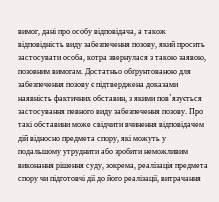вимог, дані про особу відповідача, а також відповідність виду забезпечення позову, який просить застосувати особа, котра звернулася з такою заявою, позовним вимогам. Достатньо обґрунтованою для забезпечення позову є підтверджена доказами наявність фактичних обставин, з якими пов`язується застосування певного виду забезпечення позову. Про такі обставини може свідчити вчинення відповідачем дій відносно предмета спору, які можуть у подальшому утруднити або зробити неможливим виконання рішення суду, зокрема, реалізація предмета спору чи підготовчі дії до його реалізації, витрачання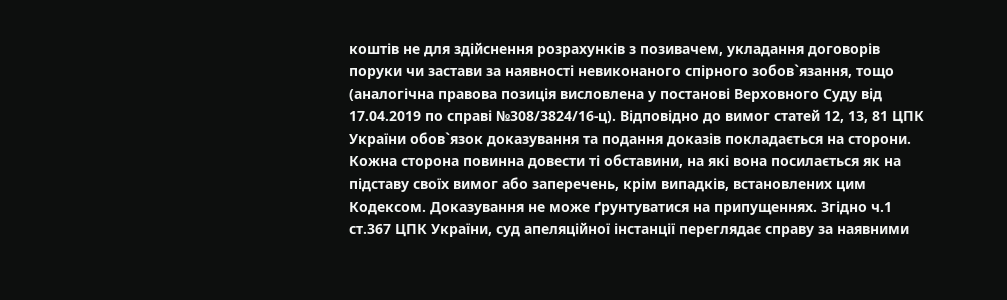коштів не для здійснення розрахунків з позивачем, укладання договорів поруки чи застави за наявності невиконаного спірного зобов`язання, тощо (аналогічна правова позиція висловлена у постанові Верховного Суду від 17.04.2019 по справі №308/3824/16-ц). Відповідно до вимог статей 12, 13, 81 ЦПК України обов`язок доказування та подання доказів покладається на сторони. Кожна сторона повинна довести ті обставини, на які вона посилається як на підставу своїх вимог або заперечень, крім випадків, встановлених цим Кодексом. Доказування не може ґрунтуватися на припущеннях. Згідно ч.1 ст.367 ЦПК України, суд апеляційної інстанції переглядає справу за наявними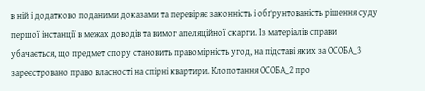в ній і додатково поданими доказами та перевіряє законність і обґрунтованість рішення суду першої інстанції в межах доводів та вимог апеляційної скарги. Із матеріалів справи убачається, що предмет спору становить правомірність угод, на підставі яких за ОСОБА_3 зареєстровано право власності на спірні квартири. Клопотання ОСОБА_2 про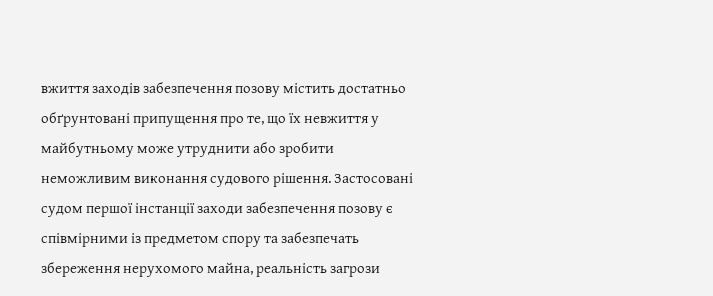вжиття заходів забезпечення позову містить достатньо обґрунтовані припущення про те, що їх невжиття у майбутньому може утруднити або зробити неможливим виконання судового рішення. Застосовані судом першої інстанції заходи забезпечення позову є співмірними із предметом спору та забезпечать збереження нерухомого майна, реальність загрози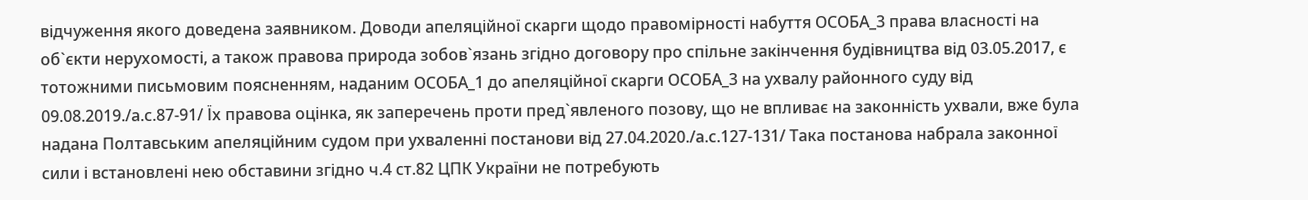відчуження якого доведена заявником. Доводи апеляційної скарги щодо правомірності набуття ОСОБА_3 права власності на об`єкти нерухомості, а також правова природа зобов`язань згідно договору про спільне закінчення будівництва від 03.05.2017, є тотожними письмовим поясненням, наданим ОСОБА_1 до апеляційної скарги ОСОБА_3 на ухвалу районного суду від 09.08.2019./а.с.87-91/ Їх правова оцінка, як заперечень проти пред`явленого позову, що не впливає на законність ухвали, вже була надана Полтавським апеляційним судом при ухваленні постанови від 27.04.2020./а.с.127-131/ Така постанова набрала законної сили і встановлені нею обставини згідно ч.4 ст.82 ЦПК України не потребують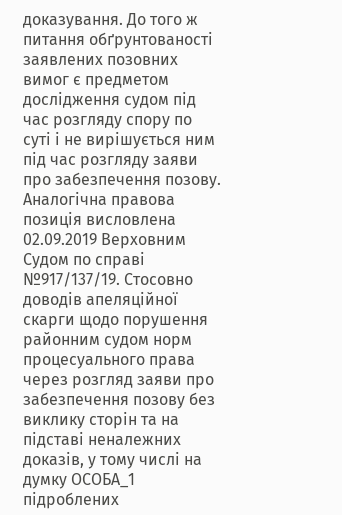доказування. До того ж питання обґрунтованості заявлених позовних вимог є предметом дослідження судом під час розгляду спору по суті і не вирішується ним під час розгляду заяви про забезпечення позову. Аналогічна правова позиція висловлена 02.09.2019 Верховним Судом по справі №917/137/19. Стосовно доводів апеляційної скарги щодо порушення районним судом норм процесуального права через розгляд заяви про забезпечення позову без виклику сторін та на підставі неналежних доказів, у тому числі на думку ОСОБА_1 підроблених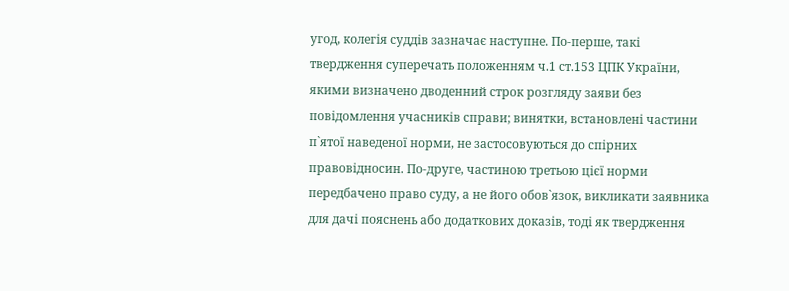угод, колегія суддів зазначає наступне. По-перше, такі твердження суперечать положенням ч.1 ст.153 ЦПК України, якими визначено дводенний строк розгляду заяви без повідомлення учасників справи; винятки, встановлені частини п`ятої наведеної норми, не застосовуються до спірних правовідносин. По-друге, частиною третьою цієї норми передбачено право суду, а не його обов`язок, викликати заявника для дачі пояснень або додаткових доказів, тоді як твердження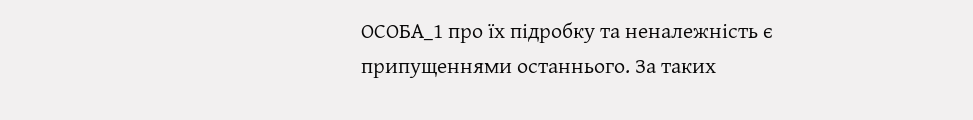ОСОБА_1 про їх підробку та неналежність є припущеннями останнього. За таких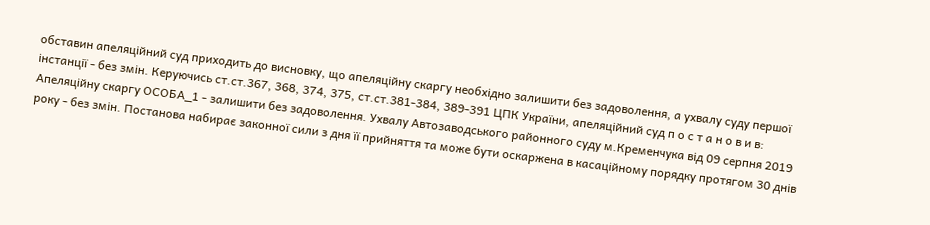обставин апеляційний суд приходить до висновку, що апеляційну скаргу необхідно залишити без задоволення, а ухвалу суду першої інстанції - без змін. Керуючись ст.ст.367, 368, 374, 375, ст.ст.381-384, 389-391 ЦПК України, апеляційний суд п о с т а н о в и в: Апеляційну скаргу ОСОБА_1 - залишити без задоволення. Ухвалу Автозаводського районного суду м.Кременчука від 09 серпня 2019 року - без змін. Постанова набирає законної сили з дня її прийняття та може бути оскаржена в касаційному порядку протягом 30 днів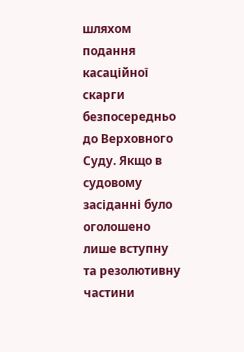шляхом подання касаційної скарги безпосередньо до Верховного Суду. Якщо в судовому засіданні було оголошено лише вступну та резолютивну частини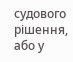судового рішення, або у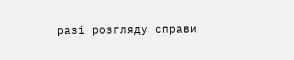разі розгляду справи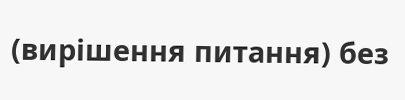(вирішення питання) без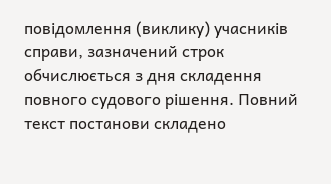повідомлення (виклику) учасників справи, зазначений строк обчислюється з дня складення повного судового рішення. Повний текст постанови складено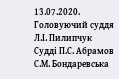13.07.2020. Головуючий суддя Л.І. Пилипчук Судді П.С. Абрамов С.М. Бондаревська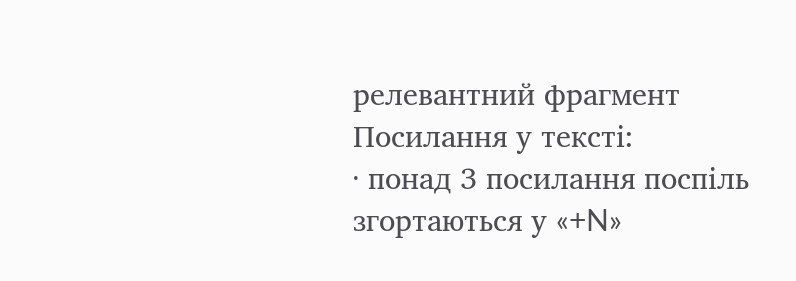релевантний фрагмент
Посилання у тексті:
· понад 3 посилання поспіль згортаються у «+N»